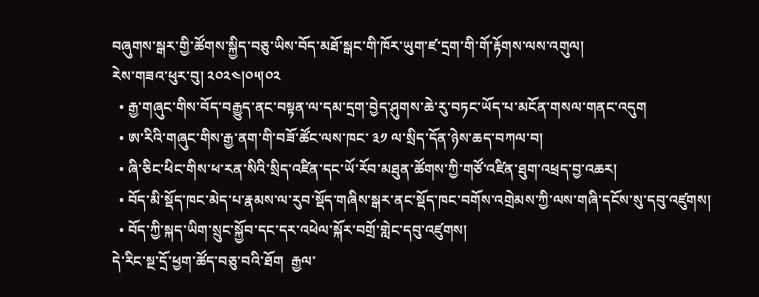བཞུགས་སྒར་གྱི་ཚོགས་སྐྱིད་བཅུ་ཡིས་བོད་མཐོ་སྒང་གི་ཁོར་ཡུག་ཛ་དྲག་གི་གོ་རྟོགས་ལས་འགུལ།
རེས་གཟའ་ཕུར་བུ། ༢༠༢༤།༠༥།༠༢
  • རྒྱ་གཞུང་གིས་བོད་བརྒྱུད་ནང་བསྟན་ལ་དམ་དྲག་བྱེད་ཤུགས་ཆེ་རུ་བཏང་ཡོད་པ་མངོན་གསལ་གནང་འདུག
  • ཨ་རིའི་གཞུང་གིས་རྒྱ་ནག་གི་བཟོ་ཚོང་ལས་ཁང་ ༣༡ ལ་སྲིད་དོན་ཉེས་ཆད་བཀལ་བ།
  • ཞི་ཅིང་ཕིང་གིས་ཕ་རན་སིའི་སྲིད་འཛིན་དང་ཡོ་རོབ་མཐུན་ཚོགས་ཀྱི་གཙོ་འཛིན་ཐུག་འཕྲད་བྱ་འཆར།
  • བོད་མི་སྡོད་ཁང་མེད་པ་རྣམས་ལ་རུབ་སྡོད་གཞིས་སྒར་ནང་སྡོད་ཁང་བགོས་འགྲེམས་ཀྱི་ལས་གཞི་དངོས་སུ་དབུ་འཛུགས།
  • བོད་ཀྱི་སྐད་ཡིག་སྲུང་སྐྱོབ་དང་དར་འཕེལ་སྐོར་བགྲོ་གླེང་དབུ་འཛུགས།
དེ་རིང་སྔ་དྲོ་ཕྱག་ཚོད་བཅུ་བའི་ཐོག  རྒྱལ་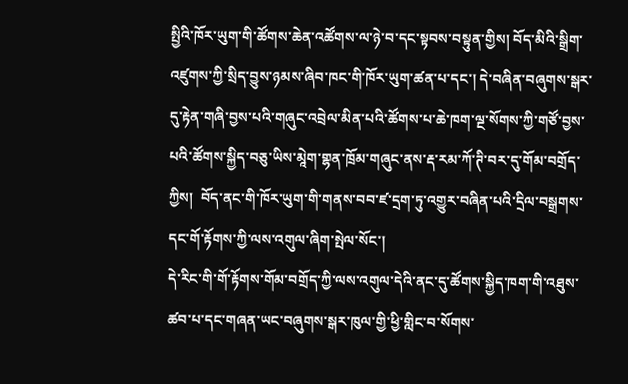སྤྱིའི་ཁོར་ཡུག་གི་ཚོགས་ཆེན་འཚོགས་ལ་ཉེ་བ་དང་སྟབས་བསྟུན་གྱིས། བོད་མིའི་སྒྲིག་འཛུགས་ཀྱི་སྲིད་བྱུས་ཉམས་ཞིབ་ཁང་གི་ཁོར་ཡུག་ཚན་པ་དང་། དེ་བཞིན་བཞུགས་སྒར་དུ་རྟེན་གཞི་བྱས་པའི་གཞུང་འབྲེལ་མིན་པའི་ཚོགས་པ་ཆེ་ཁག་ལྔ་སོགས་ཀྱི་གཙོ་བྱས་པའི་ཚོགས་སྐྱིད་བཅུ་ཡིས་མཱེག་གྷན་ཁྲོམ་གཞུང་ནས་རྡ་རམ་ཀོ་ཊི་བར་དུ་གོམ་བགྲོད་ཀྱིས།  བོད་ནང་གི་ཁོར་ཡུག་གི་གནས་བབ་ཛ་དྲག་ཏུ་འགྱུར་བཞིན་པའི་དྲིལ་བསྒྲགས་དང་གོ་རྟོགས་ཀྱི་ལས་འགུལ་ཞིག་སྤེལ་སོང་།
དེ་རིང་གི་གོ་རྟོགས་གོམ་བགྲོད་ཀྱི་ལས་འགུལ་དེའི་ནང་དུ་ཚོགས་སྐྱིད་ཁག་གི་འཐུས་ཚབ་པ་དང་གཞན་ཡང་བཞུགས་སྒར་ཁུལ་གྱི་ཕྱི་གླིང་བ་སོགས་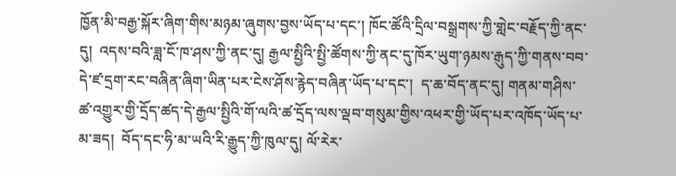ཁྱོན་མི་བརྒྱ་སྐོར་ཞིག་གིས་མཉམ་ཞུགས་བྱས་ཡོད་པ་དང་། ཁོང་ཚོའི་དྲིལ་བསྒྲགས་ཀྱི་གླེང་བརྗོད་ཀྱི་ནང་དུ།  འདས་བའི་ཟླ་ངོ་ཁ་ཤས་ཀྱི་ནང་དུ། རྒྱལ་སྤྱིའི་སྤྱི་ཚོགས་ཀྱི་ནང་དུ་ཁོར་ཡུག་ཉམས་རྒུད་ཀྱི་གནས་བབ་དེ་ཛ་དྲག་རང་བཞིན་ཞིག་ཡིན་པར་ངེས་ཤོས་རྙེད་བཞིན་ཡོད་པ་དང་།  ད་ཆ་བོད་ནང་དུ། གནམ་གཤིས་ཚ་འགྱུར་གྱི་དྲོད་ཚད་དེ་རྒྱལ་སྤྱིའི་གོ་ལའི་ཚ་དྲོད་ལས་ལྡབ་གསུམ་གྱིས་འཕར་གྱི་ཡོད་པར་འཁོད་ཡོད་པ་མ་ཟད།  བོད་དང་ཧི་མ་ཡའི་རི་རྒྱུད་ཀྱི་ཁུལ་དུ། ལོ་རེར་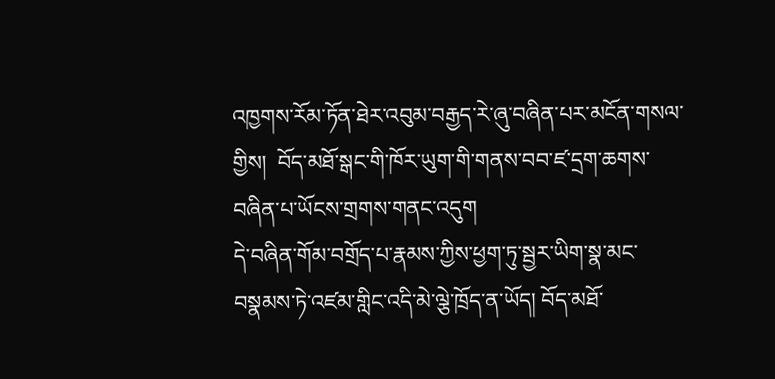འཁྱགས་རོམ་ཏོན་ཐེར་འབུམ་བརྒྱད་རེ་ཞུ་བཞིན་པར་མངོན་གསལ་གྱིས།  བོད་མཐོ་སྒང་གི་ཁོར་ཡུག་གི་གནས་བབ་ཛ་དྲག་ཆགས་བཞིན་པ་ཡོངས་གྲགས་གནང་འདུག
དེ་བཞིན་གོམ་བགྲོད་པ་རྣམས་ཀྱིས་ཕྱག་ཏུ་སྦྱར་ཡིག་སྣ་མང་བསྣམས་ཏེ་འཛམ་གླིང་འདི་མེ་ལྕེ་ཁྲོད་ན་ཡོད། བོད་མཐོ་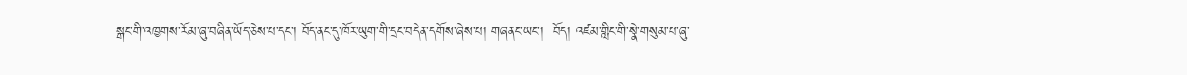སྒང་གི་འཁྱགས་རོམ་ཞུ་བཞིན་ཡོད་ཅེས་པ་དང་། བོད་ནང་དུ་ཁོར་ཡུག་གི་དྲང་བདེན་དགོས་ཞེས་པ། གཞནང་ཡང་།  བོད། འཛམ་གླིང་གི་སྣེ་གསུམ་པ་ཞུ་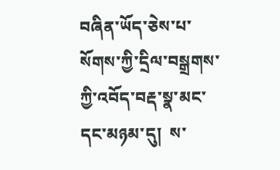བཞིན་ཡོད་ཅེས་པ་སོགས་ཀྱི་དྲིལ་བསྒྲགས་ཀྱི་འབོད་བརྡ་སྣ་མང་དང་མཉམ་དུ།  ས་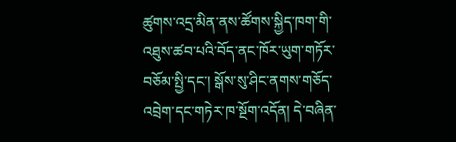ཚུགས་འདྲ་མིན་ནས་ཚོགས་སྐྱིད་ཁག་གི་འཐུས་ཚབ་པའི་བོད་ནང་ཁོར་ཡུག་གཏོར་བཅོམ་སྤྱི་དང་། སྒོས་སུ་ཤིང་ནགས་གཅོད་འབྲེག་དང་གཏེར་ཁ་སྔོག་འདོན། དེ་བཞིན་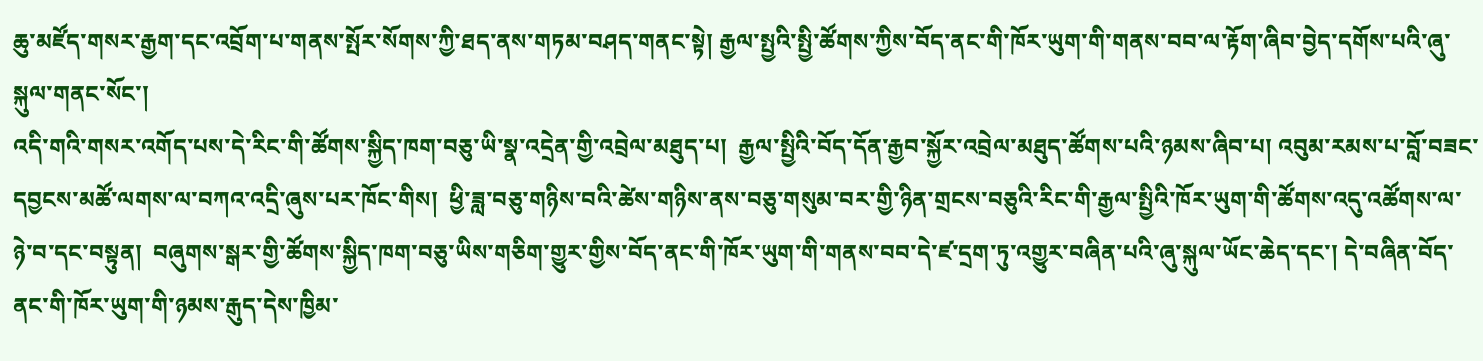ཆུ་མཛོད་གསར་རྒྱག་དང་འབྲོག་པ་གནས་སྤོར་སོགས་ཀྱི་ཐད་ནས་གཏམ་བཤད་གནང་སྟེ། རྒྱལ་སྤྱའི་སྤྱི་ཚོགས་ཀྱིས་བོད་ནང་གི་ཁོར་ཡུག་གི་གནས་བབ་ལ་རྟོག་ཞིབ་བྱེད་དགོས་པའི་ཞུ་སྐུལ་གནང་སོང་།
འདི་གའི་གསར་འགོད་པས་དེ་རིང་གི་ཚོགས་སྐྱིད་ཁག་བཅུ་ཡི་སྣ་འདྲེན་གྱི་འབྲེལ་མཐུད་པ།  རྒྱལ་སྤྱིའི་བོད་དོན་རྒྱབ་སྐྱོར་འབྲེལ་མཐུད་ཚོགས་པའི་ཉམས་ཞིབ་པ། འབུམ་རམས་པ་བློ་བཟང་དབྱངས་མཚོ་ལགས་ལ་བཀའ་འདྲི་ཞུས་པར་ཁོང་གིས།  ཕྱི་ཟླ་བཅུ་གཉིས་བའི་ཚེས་གཉིས་ནས་བཅུ་གསུམ་བར་གྱི་ཉིན་གྲངས་བཅུའི་རིང་གི་རྒྱལ་སྤྱིའི་ཁོར་ཡུག་གི་ཚོགས་འདུ་འཚོགས་ལ་ཉེ་བ་དང་བསྟུན།  བཞུགས་སྒར་གྱི་ཚོགས་སྐྱིད་ཁག་བཅུ་ཡིས་གཅིག་གྱུར་གྱིས་བོད་ནང་གི་ཁོར་ཡུག་གི་གནས་བབ་དེ་ཛ་དྲག་ཏུ་འགྱུར་བཞིན་པའི་ཞུ་སྐུལ་ཡོང་ཆེད་དང་། དེ་བཞིན་བོད་ནང་གི་ཁོར་ཡུག་གི་ཉམས་རྒུད་དེས་ཁྱིམ་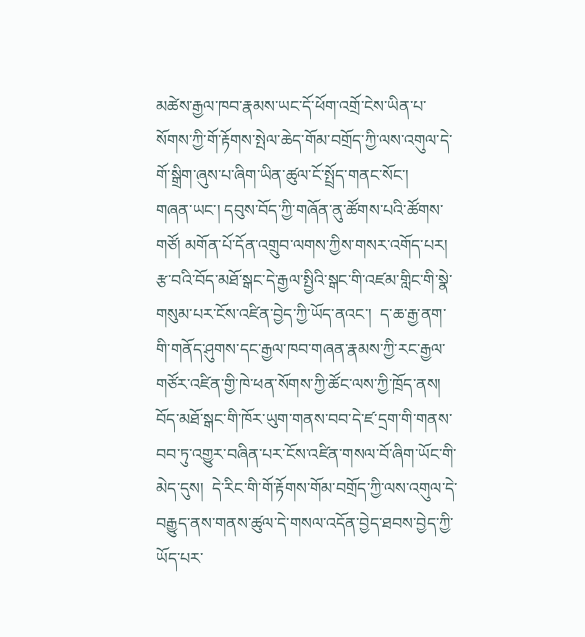མཚེས་རྒྱལ་ཁབ་རྣམས་ཡང་དོ་ཕོག་འགྲོ་ངེས་ཡིན་པ་སོགས་ཀྱི་གོ་རྟོགས་སྤེལ་ཆེད་གོམ་བགྲོད་ཀྱི་ལས་འགུལ་དེ་གོ་སྒྲིག་ཞུས་པ་ཞིག་ཡིན་ཚུལ་ངོ་སྤྲོད་གནང་སོང་།
གཞན་ཡང་། དབུས་བོད་ཀྱི་གཞོན་ནུ་ཚོགས་པའི་ཚོགས་གཙོ། མགོན་པོ་དོན་འགྲུབ་ལགས་ཀྱིས་གསར་འགོད་པར། རྩ་བའི་བོད་མཐོ་སྒང་དེ་རྒྱལ་སྤྱིའི་སྒང་གི་འཛམ་གླིང་གི་སྣེ་གསུམ་པར་ངོས་འཛིན་བྱེད་ཀྱི་ཡོད་ནའང་།  ད་ཆ་རྒྱ་ནག་གི་གནོད་ཤུགས་དང་རྒྱལ་ཁབ་གཞན་རྣམས་ཀྱི་རང་རྒྱལ་གཙོར་འཛིན་གྱི་ཁེ་ཕན་སོགས་ཀྱི་ཚོང་ལས་ཀྱི་ཁྲོད་ནས། བོད་མཐོ་སྒང་གི་ཁོར་ཡུག་གནས་བབ་དེ་ཛ་དྲག་གི་གནས་བབ་ཏུ་འགྱུར་བཞིན་པར་ངོས་འཛིན་གསལ་བོ་ཞིག་ཡོང་གི་མེད་དུས།  དེ་རིང་གི་གོ་རྟོགས་གོམ་བགྲོད་ཀྱི་ལས་འགུལ་དེ་བརྒྱུད་ནས་གནས་ཚུལ་དེ་གསལ་འདོན་བྱེད་ཐབས་བྱེད་ཀྱི་ཡོད་པར་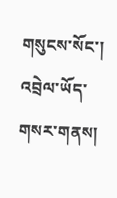གསུངས་སོང་།
འབྲེལ་ཡོད་གསར་གནས།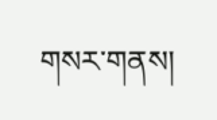གསར་གནས།